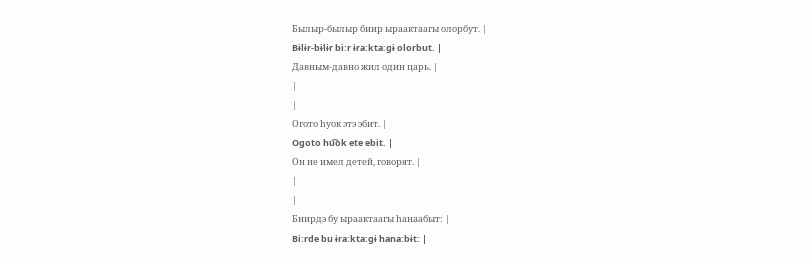Былыр-былыр биир ыраактаагы олорбут. |
Bɨlɨr-bɨlɨr biːr ɨraːktaːgɨ olorbut. |
Давным-давно жил один царь. |
|
|
Огото һуок этэ эбит. |
Ogoto hu͡ok ete ebit. |
Он не имел детей, говорят. |
|
|
Биирдэ бу ыраактаагы һанаабыт: |
Biːrde bu ɨraːktaːgɨ hanaːbɨt: |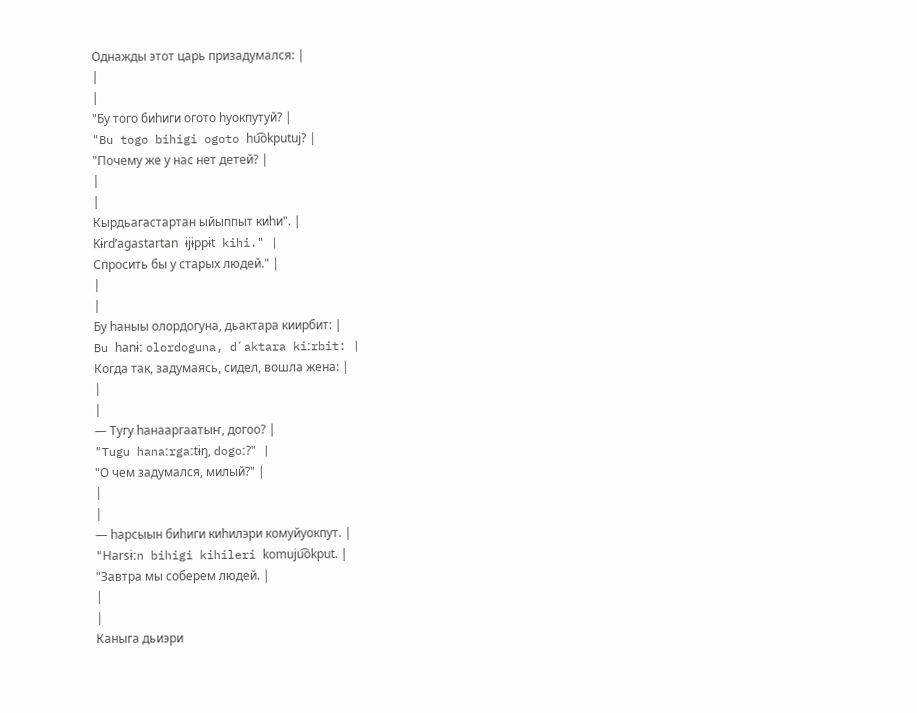Однажды этот царь призадумался: |
|
|
"Бу того биһиги огото һуокпутуй? |
"Bu togo bihigi ogoto hu͡okputuj? |
"Почему же у нас нет детей? |
|
|
Кырдьагастартан ыйыппыт киһи". |
Kɨrdʼagastartan ɨjɨppɨt kihi." |
Спросить бы у старых людей." |
|
|
Бу һаныы олордогуна, дьактара киирбит: |
Bu hanɨː olordoguna, dʼaktara kiːrbit: |
Когда так, задумаясь, сидел, вошла жена: |
|
|
— Тугу һанааргаатыҥ, догоо? |
"Tugu hanaːrgaːtɨŋ, dogoː?" |
"О чем задумался, милый?" |
|
|
— һарсыын биһиги киһилэри комуйуокпут. |
"Harsɨːn bihigi kihileri komuju͡okput. |
"Завтра мы соберем людей. |
|
|
Каныга дьиэри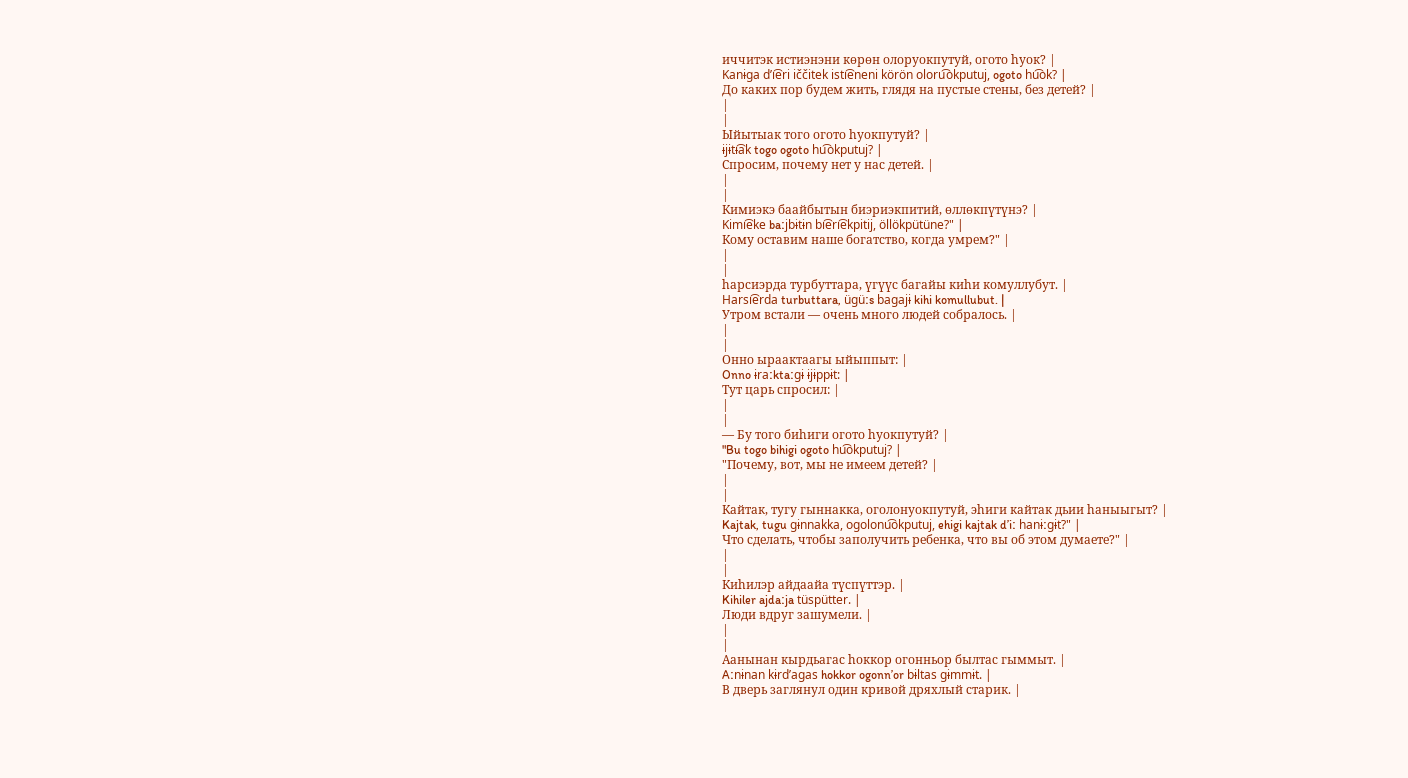иччитэк истиэнэни көрөн олоруокпутуй, огото һуок? |
Kanɨga dʼi͡eri iččitek isti͡eneni körön oloru͡okputuj, ogoto hu͡ok? |
До каких пор будем жить, глядя на пустые стены, без детей? |
|
|
Ыйытыак того огото һуокпутуй? |
ɨjɨtɨ͡ak togo ogoto hu͡okputuj? |
Спросим, почему нет у нас детей. |
|
|
Кимиэкэ баайбытын биэриэкпитий, өллөкпүтүнэ? |
Kimi͡eke baːjbɨtɨn bi͡eri͡ekpitij, öllökpütüne?" |
Кому оставим наше богатство, когда умрем?" |
|
|
һарсиэрда турбуттара, үгүүс багайы киһи комуллубут. |
Harsi͡erda turbuttara, ügüːs bagajɨ kihi komullubut. |
Утром встали — очень много людей собралось. |
|
|
Онно ыраактаагы ыйыппыт: |
Onno ɨraːktaːgɨ ɨjɨppɨt: |
Тут царь спросил: |
|
|
— Бу того биһиги огото һуокпутуй? |
"Bu togo bihigi ogoto hu͡okputuj? |
"Почему, вот, мы не имеем детей? |
|
|
Кайтак, тугу гыннакка, оголонуокпутуй, эһиги кайтак дьии һаныыгыт? |
Kajtak, tugu gɨnnakka, ogolonu͡okputuj, ehigi kajtak dʼiː hanɨːgɨt?" |
Что сделать, чтобы заполучить ребенка, что вы об этом думаете?" |
|
|
Киһилэр айдаайа түспүттэр. |
Kihiler ajdaːja tüspütter. |
Люди вдруг зашумели. |
|
|
Аанынан кырдьагас һоккор огонньор былтас гыммыт. |
Aːnɨnan kɨrdʼagas hokkor ogonnʼor bɨltas gɨmmɨt. |
В дверь заглянул один кривой дряхлый старик. |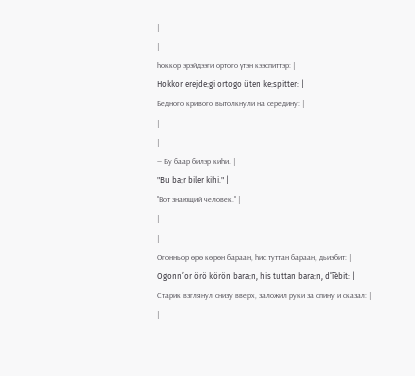|
|
һоккор эрэйдээги ортого үтэн кээспиттэр: |
Hokkor erejdeːgi ortogo üten keːspitter: |
Бедного кривого вытолкнули на середину: |
|
|
— Бу баар билэр киһи. |
"Bu baːr biler kihi." |
"Вот знающий человек." |
|
|
Огонньор өрө көрөн бараан, һис туттан бараан, дьиэбит: |
Ogonnʼor örö körön baraːn, his tuttan baraːn, dʼi͡ebit: |
Старик взглянул снизу вверх, заложил руки за спину и сказал: |
|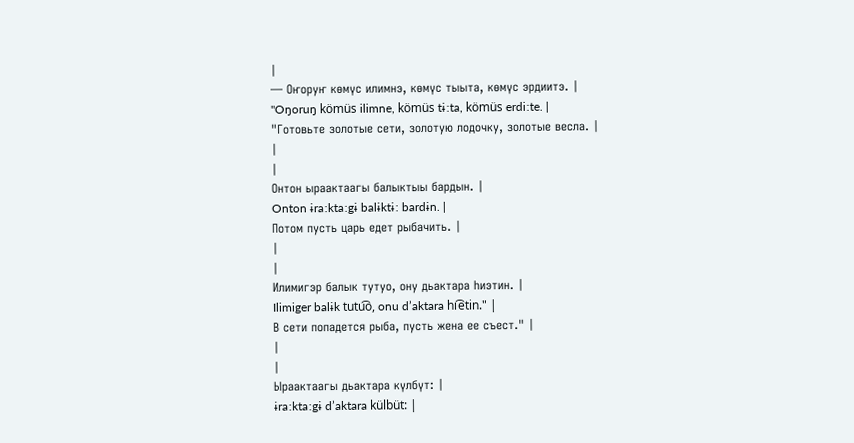|
— Оҥоруҥ көмүс илимнэ, көмүс тыыта, көмүс эрдиитэ. |
"Oŋoruŋ kömüs ilimne, kömüs tɨːta, kömüs erdiːte. |
"Готовьте золотые сети, золотую лодочку, золотые весла. |
|
|
Онтон ыраактаагы балыктыы бардын. |
Onton ɨraːktaːgɨ balɨktɨː bardɨn. |
Потом пусть царь едет рыбачить. |
|
|
Илимигэр балык тутуо, ону дьактара һиэтин. |
Ilimiger balɨk tutu͡o, onu dʼaktara hi͡etin." |
В сети попадется рыба, пусть жена ее съест." |
|
|
Ыраактаагы дьактара күлбүт: |
ɨraːktaːgɨ dʼaktara külbüt: |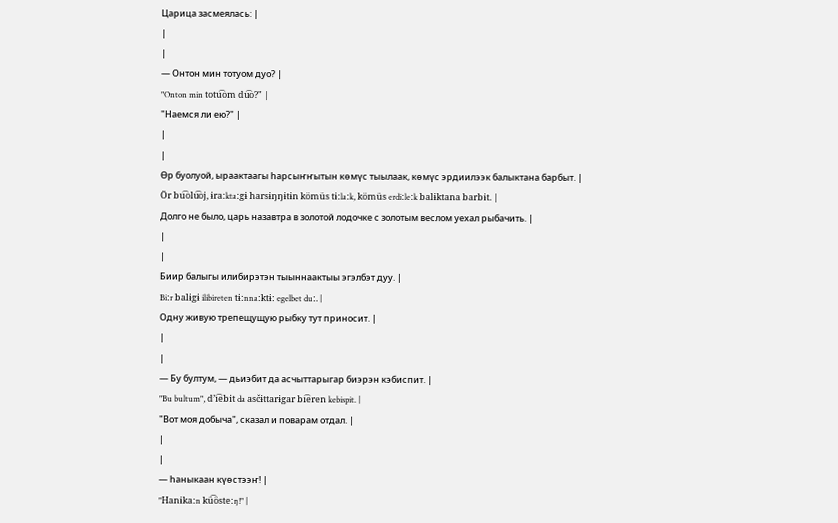Царица засмеялась: |
|
|
— Онтон мин тотуом дуо? |
"Onton min totu͡om du͡o?" |
"Наемся ли ею?" |
|
|
Өр буолуой, ыраактаагы һарсыҥҥытын көмүс тыылаак, көмүс эрдиилээк балыктана барбыт. |
Ör bu͡olu͡oj, ɨraːktaːgɨ harsɨŋŋɨtɨn kömüs tɨːlaːk, kömüs erdiːleːk balɨktana barbɨt. |
Долго не было, царь назавтра в золотой лодочке с золотым веслом уехал рыбачить. |
|
|
Биир балыгы илибирэтэн тыыннаактыы эгэлбэт дуу. |
Biːr balɨgɨ ilibireten tɨːnnaːktɨː egelbet duː. |
Одну живую трепещущую рыбку тут приносит. |
|
|
— Бу бултум, — дьиэбит да асчыттарыгар биэрэн кэбиспит. |
"Bu bultum", dʼi͡ebit da asčɨttarɨgar bi͡eren kebispit. |
"Вот моя добыча", сказал и поварам отдал. |
|
|
— һаныкаан күөстээҥ! |
"Hanɨkaːn kü͡östeːŋ!" |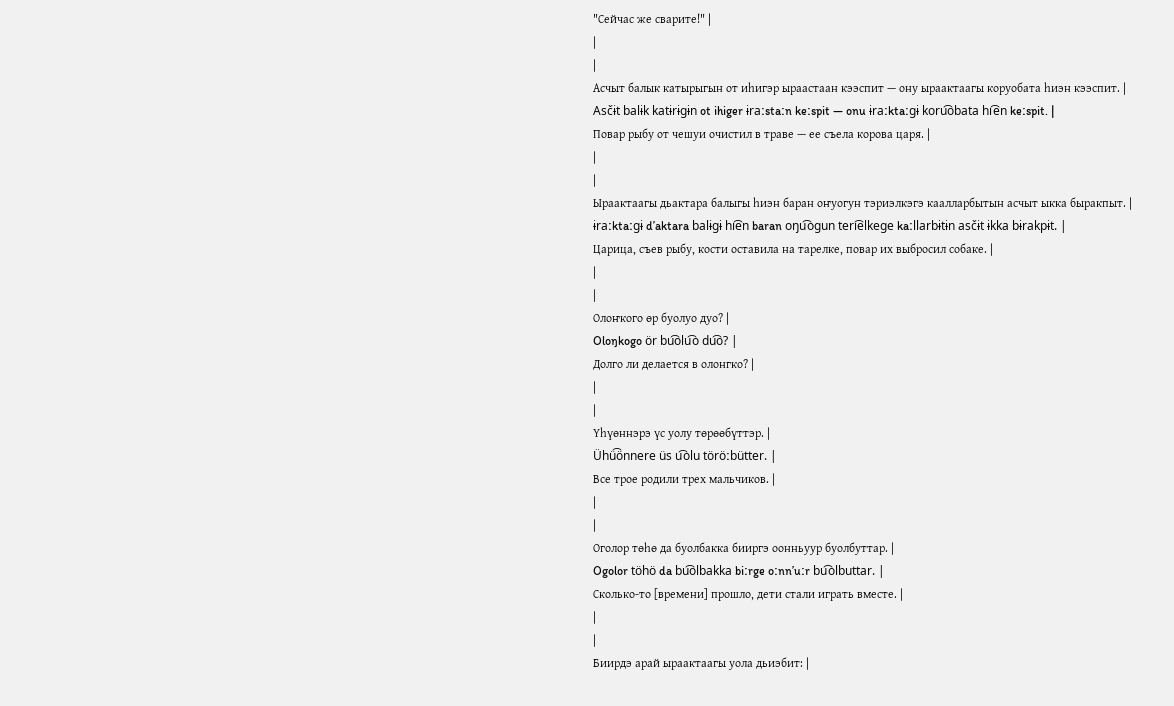"Сейчас же сварите!" |
|
|
Асчыт балык катырыгын от иһигэр ыраастаан кээспит — ону ыраактаагы коруобата һиэн кээспит. |
Asčɨt balɨk katɨrɨgɨn ot ihiger ɨraːstaːn keːspit — onu ɨraːktaːgɨ koru͡obata hi͡en keːspit. |
Повар рыбу от чешуи очистил в траве — ее съела корова царя. |
|
|
Ыраактаагы дьактара балыгы һиэн баран оҥуогун тэриэлкэгэ каалларбытын асчыт ыкка быракпыт. |
ɨraːktaːgɨ dʼaktara balɨgɨ hi͡en baran oŋu͡ogun teri͡elkege kaːllarbɨtɨn asčɨt ɨkka bɨrakpɨt. |
Царица, съев рыбу, кости оставила на тарелке, повар их выбросил собаке. |
|
|
Олоҥкого өр буолуо дуо? |
Oloŋkogo ör bu͡olu͡o du͡o? |
Долго ли делается в олонгко? |
|
|
Үһүөннэрэ үс уолу төрөөбүттэр. |
Ühü͡önnere üs u͡olu töröːbütter. |
Все трое родили трех мальчиков. |
|
|
Оголор төһө да буолбакка бииргэ оонньуур буолбуттар. |
Ogolor töhö da bu͡olbakka biːrge oːnnʼuːr bu͡olbuttar. |
Сколько-то [времени] прошло, дети стали играть вместе. |
|
|
Биирдэ арай ыраактаагы уола дьиэбит: |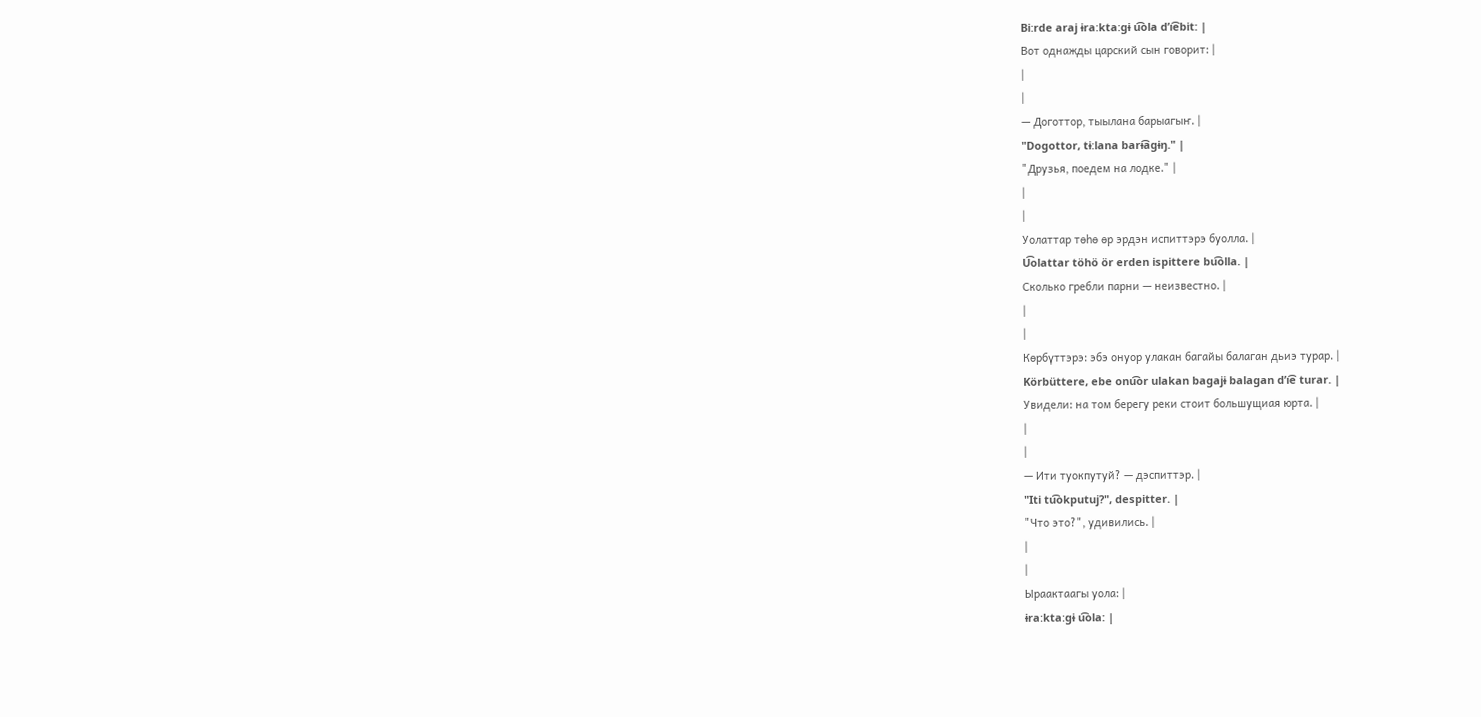Biːrde araj ɨraːktaːgɨ u͡ola dʼi͡ebit: |
Вот однажды царский сын говорит: |
|
|
— Доготтор, тыылана барыагыҥ. |
"Dogottor, tɨːlana barɨ͡agɨŋ." |
"Друзья, поедем на лодке." |
|
|
Уолаттар төһө өр эрдэн испиттэрэ буолла. |
U͡olattar töhö ör erden ispittere bu͡olla. |
Сколько гребли парни — неизвестно. |
|
|
Көрбүттэрэ: эбэ онуор улакан багайы балаган дьиэ турар. |
Körbüttere, ebe onu͡or ulakan bagajɨ balagan dʼi͡e turar. |
Увидели: на том берегу реки стоит большущиая юрта. |
|
|
— Ити туокпутуй? — дэспиттэр. |
"Iti tu͡okputuj?", despitter. |
"Что это?", удивились. |
|
|
Ыраактаагы уола: |
ɨraːktaːgɨ u͡ola: |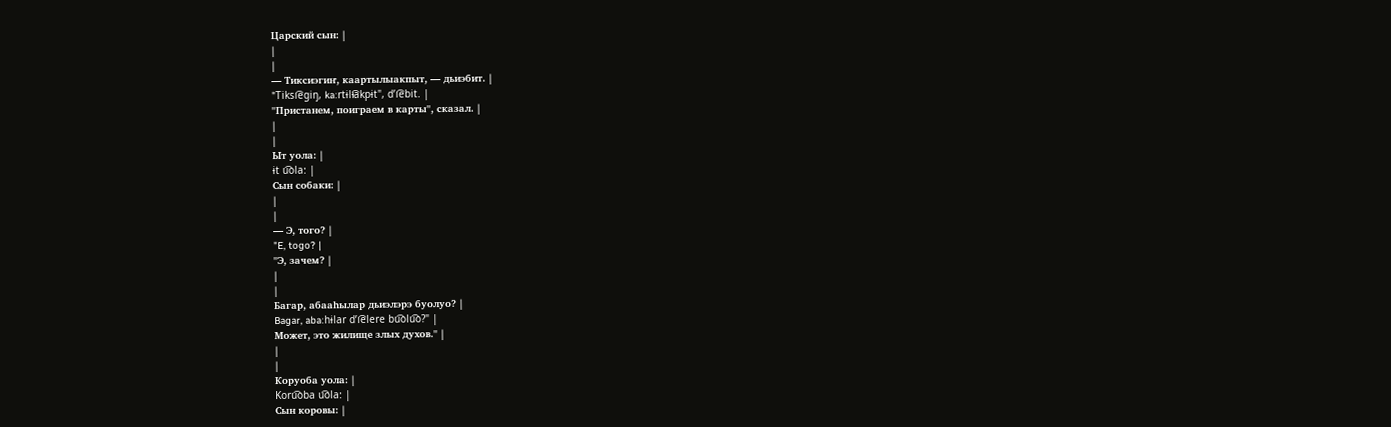Царский сын: |
|
|
— Тиксиэгиҥ, каартылыакпыт, — дьиэбит. |
"Tiksi͡egiŋ, kaːrtɨlɨ͡akpɨt", dʼi͡ebit. |
"Пристанем, поиграем в карты", сказал. |
|
|
Ыт уола: |
ɨt u͡ola: |
Сын собаки: |
|
|
— Э, того? |
"E, togo? |
"Э, зачем? |
|
|
Багар, абааһылар дьиэлэрэ буолуо? |
Bagar, abaːhɨlar dʼi͡elere bu͡olu͡o?" |
Может, это жилище злых духов." |
|
|
Коруоба уола: |
Koru͡oba u͡ola: |
Сын коровы: |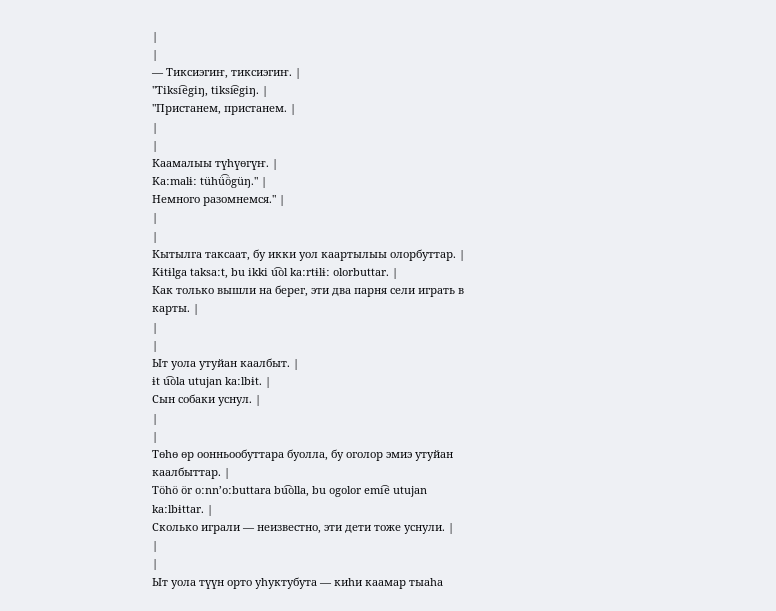|
|
— Тиксиэгиҥ, тиксиэгиҥ. |
"Tiksi͡egiŋ, tiksi͡egiŋ. |
"Пристанем, пристанем. |
|
|
Каамалыы түһүөгүҥ. |
Kaːmalɨː tühü͡ögüŋ." |
Немного разомнемся." |
|
|
Кытылга таксаат, бу икки уол каартылыы олорбуттар. |
Kɨtɨlga taksaːt, bu ikki u͡ol kaːrtɨlɨː olorbuttar. |
Как только вышли на берег, эти два парня сели играть в карты. |
|
|
Ыт уола утуйан каалбыт. |
ɨt u͡ola utujan kaːlbɨt. |
Сын собаки уснул. |
|
|
Төһө өр оонньообуттара буолла, бу оголор эмиэ утуйан каалбыттар. |
Töhö ör oːnnʼoːbuttara bu͡olla, bu ogolor emi͡e utujan kaːlbɨttar. |
Сколько играли — неизвестно, эти дети тоже уснули. |
|
|
Ыт уола түүн орто уһуктубута — киһи каамар тыаһа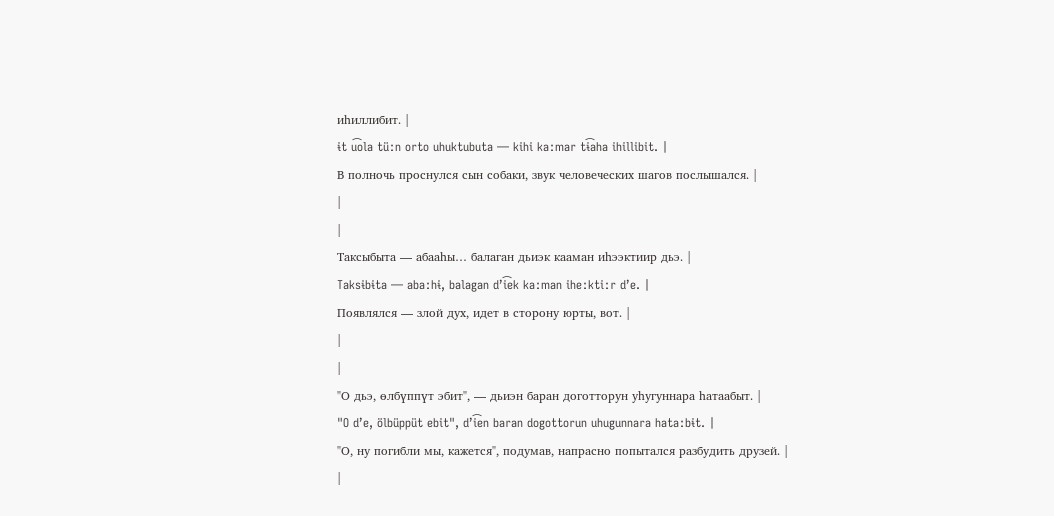иһиллибит. |
ɨt u͡ola tüːn orto uhuktubuta — kihi kaːmar tɨ͡aha ihillibit. |
В полночь проснулся сын собаки, звук человеческих шагов послышался. |
|
|
Таксыбыта — абааһы… балаган дьиэк кааман иһээктиир дьэ. |
Taksɨbɨta — abaːhɨ, balagan dʼi͡ek kaːman iheːktiːr dʼe. |
Появлялся — злой дуx, идет в сторону юрты, вот. |
|
|
"О дьэ, өлбүппүт эбит", — дьиэн баран доготторун уһугуннара һатаабыт. |
"O dʼe, ölbüppüt ebit", dʼi͡en baran dogottorun uhugunnara hataːbɨt. |
"О, ну погибли мы, кажется", подумав, напрасно попытался разбудить друзей. |
|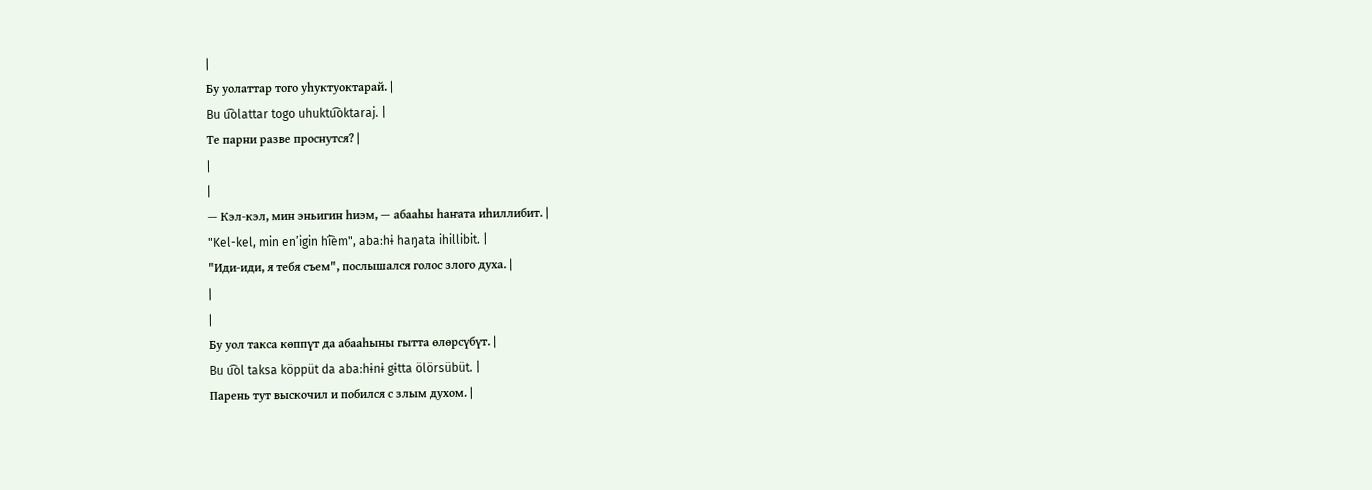|
Бу уолаттар того уһуктуоктарай. |
Bu u͡olattar togo uhuktu͡oktaraj. |
Те парни разве проснутся? |
|
|
— Кэл-кэл, мин эньигин һиэм, — абааһы һаҥата иһиллибит. |
"Kel-kel, min enʼigin hi͡em", abaːhɨ haŋata ihillibit. |
"Иди-иди, я тебя съем", послышался голос злого духа. |
|
|
Бу уол такса көппүт да абааһыны гытта өлөрсүбүт. |
Bu u͡ol taksa köppüt da abaːhɨnɨ gɨtta ölörsübüt. |
Парень тут выскочил и побился с злым духом. |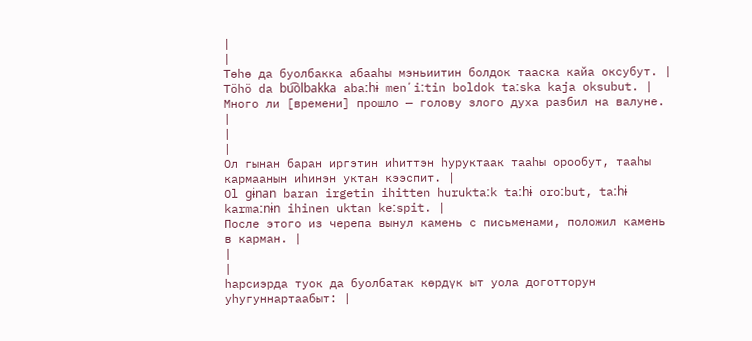|
|
Төһө да буолбакка абааһы мэньиитин болдок тааска кайа оксубут. |
Töhö da bu͡olbakka abaːhɨ menʼiːtin boldok taːska kaja oksubut. |
Много ли [времени] прошло — голову злого духа разбил на валуне. |
|
|
Ол гынан баран иргэтин иһиттэн һуруктаак тааһы орообут, тааһы кармаанын иһинэн уктан кээспит. |
Ol gɨnan baran irgetin ihitten huruktaːk taːhɨ oroːbut, taːhɨ karmaːnɨn ihinen uktan keːspit. |
После этого из черепа вынул камень с письменами, положил камень в карман. |
|
|
һарсиэрда туок да буолбатак көрдүк ыт уола доготторун уһугуннартаабыт: |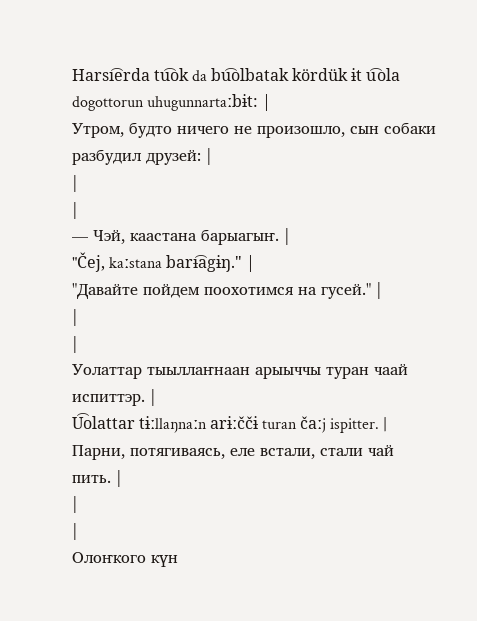Harsi͡erda tu͡ok da bu͡olbatak kördük ɨt u͡ola dogottorun uhugunnartaːbɨt: |
Утром, будто ничего не произошло, сын собаки разбудил друзей: |
|
|
— Чэй, каастана барыагыҥ. |
"Čej, kaːstana barɨ͡agɨŋ." |
"Давайте пойдем поохотимся на гусей." |
|
|
Уолаттар тыыллаҥнаан арыыччы туран чаай испиттэр. |
U͡olattar tɨːllaŋnaːn arɨːččɨ turan čaːj ispitter. |
Парни, потягиваясь, еле встали, стали чай пить. |
|
|
Олоҥкого күн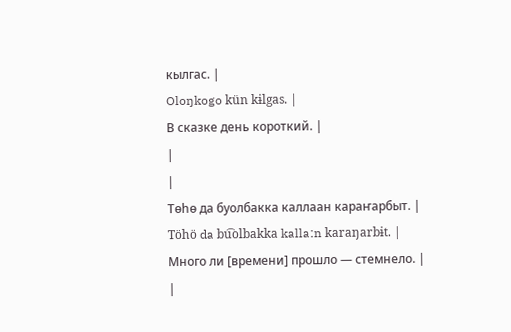кылгас. |
Oloŋkogo kün kɨlgas. |
В сказке день короткий. |
|
|
Төһө да буолбакка каллаан караҥарбыт. |
Töhö da bu͡olbakka kallaːn karaŋarbɨt. |
Много ли [времени] прошло — стемнело. |
|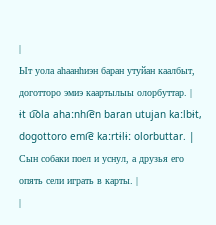|
Ыт уола аһаанһиэн баран утуйан каалбыт, доготторо эмиэ каартылыы олорбуттар. |
ɨt u͡ola ahaːnhi͡en baran utujan kaːlbɨt, dogottoro emi͡e kaːrtɨlɨː olorbuttar. |
Сын собаки поел и уснул, а друзья его опять сели играть в карты. |
|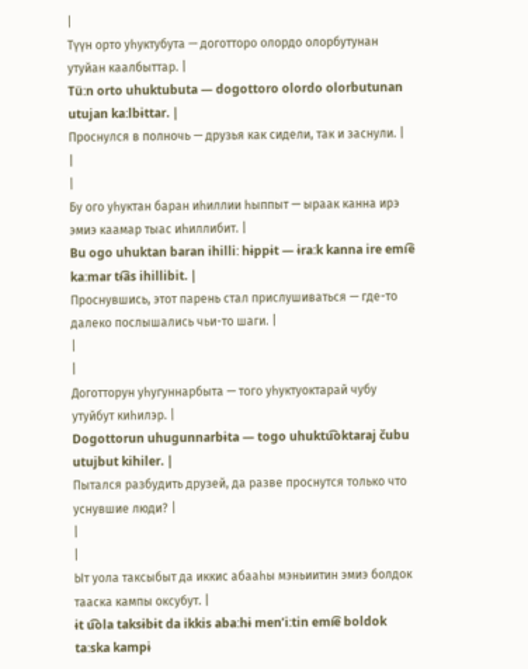|
Түүн орто уһуктубута — доготторо олордо олорбутунан утуйан каалбыттар. |
Tüːn orto uhuktubuta — dogottoro olordo olorbutunan utujan kaːlbɨttar. |
Проснулся в полночь — друзья как сидели, так и заснули. |
|
|
Бу ого уһуктан баран иһиллии һыппыт — ыраак канна ирэ эмиэ каамар тыас иһиллибит. |
Bu ogo uhuktan baran ihilliː hɨppɨt — ɨraːk kanna ire emi͡e kaːmar tɨ͡as ihillibit. |
Проснувшись, этот парень стал прислушиваться — где-то далеко послышались чьи-то шаги. |
|
|
Доготторун уһугуннарбыта — того уһуктуоктарай чубу утуйбут киһилэр. |
Dogottorun uhugunnarbɨta — togo uhuktu͡oktaraj čubu utujbut kihiler. |
Пытался разбудить друзей, да разве проснутся только что уснувшие люди? |
|
|
Ыт уола таксыбыт да иккис абааһы мэньиитин эмиэ болдок тааска кампы оксубут. |
ɨt u͡ola taksɨbɨt da ikkis abaːhɨ menʼiːtin emi͡e boldok taːska kampɨ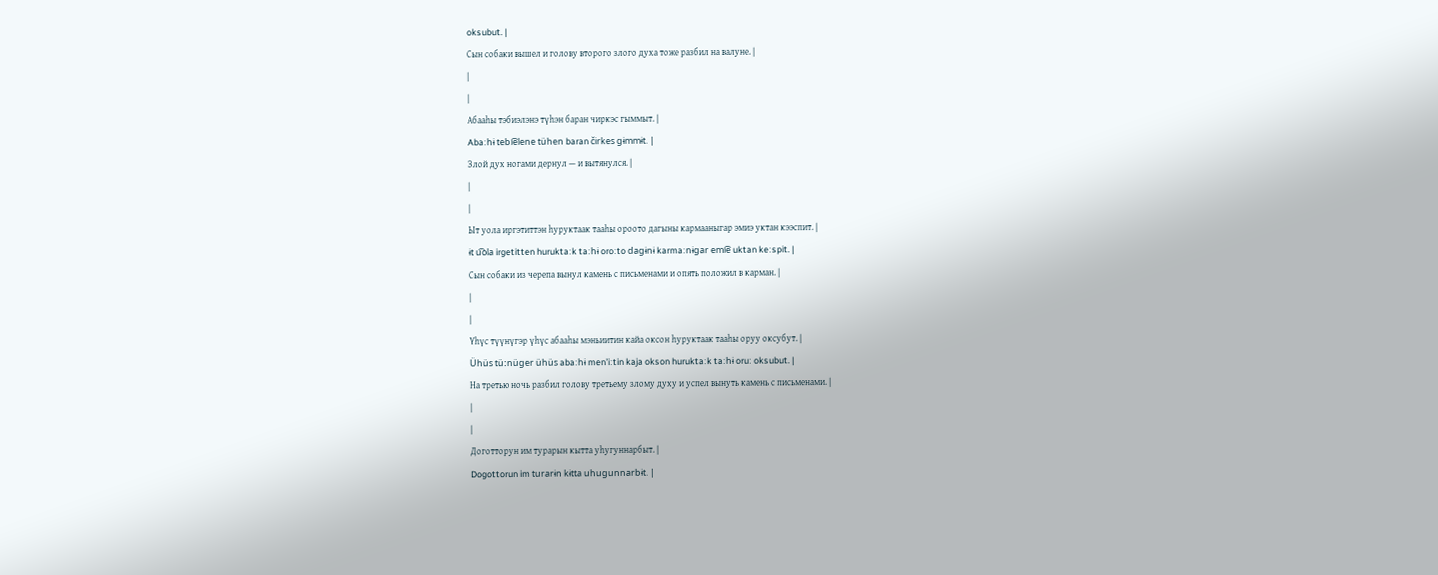oksubut. |
Сын собаки вышел и голову второго злого духа тоже разбил на валуне. |
|
|
Абааһы тэбиэлэнэ түһэн баран чиркэс гыммыт. |
Abaːhɨ tebi͡elene tühen baran čirkes gɨmmɨt. |
Злой дух ногами дернул — и вытянулся. |
|
|
Ыт уола иргэтиттэн һуруктаак тааһы ороото дагыны кармааныгар эмиэ уктан кээспит. |
ɨt u͡ola irgetitten huruktaːk taːhɨ oroːto dagɨnɨ karmaːnɨgar emi͡e uktan keːspit. |
Сын собаки из черепа вынул камень с письменами и опять положил в карман. |
|
|
Үһүс түүнүгэр үһүс абааһы мэньиитин кайа оксон һуруктаак тааһы оруу оксубут. |
Ühüs tüːnüger ühüs abaːhɨ menʼiːtin kaja okson huruktaːk taːhɨ oruː oksubut. |
На третью ночь разбил голову третьему злому духу и успел вынуть камень с письменами. |
|
|
Доготторун им турарын кытта уһугуннарбыт. |
Dogottorun im turarɨn kɨtta uhugunnarbɨt. |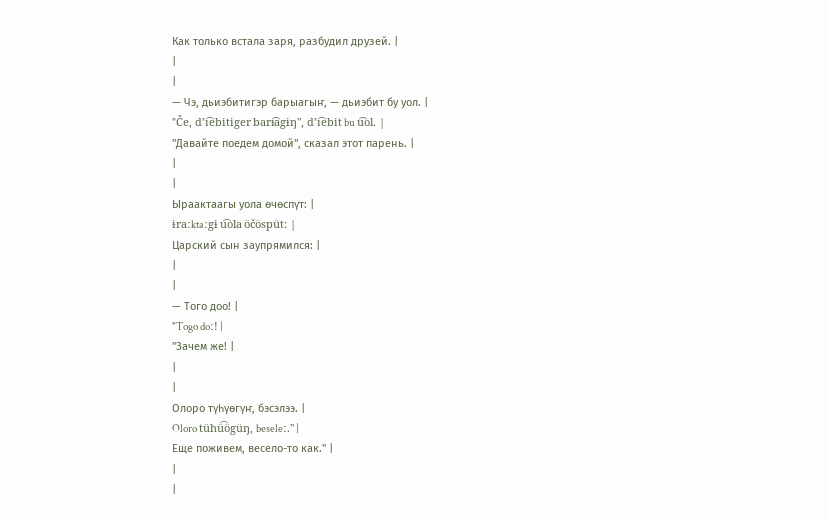Как только встала заря, разбудил друзей. |
|
|
— Чэ, дьиэбитигэр барыагыҥ, — дьиэбит бу уол. |
"Če, dʼi͡ebitiger barɨ͡agɨŋ", dʼi͡ebit bu u͡ol. |
"Давайте поедем домой", сказал этот парень. |
|
|
Ыраактаагы уола өчөспүт: |
ɨraːktaːgɨ u͡ola öčöspüt: |
Царский сын заупрямился: |
|
|
— Того доо! |
"Togo doː! |
"Зачем же! |
|
|
Олоро түһүөгүҥ, бэсэлээ. |
Oloro tühü͡ögüŋ, beseleː." |
Еще поживем, весело-то как." |
|
|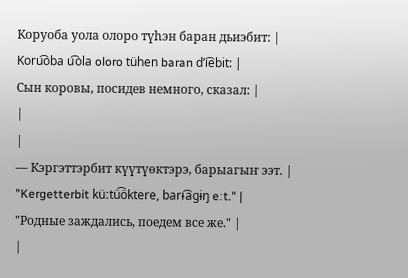Коруоба уола олоро түһэн баран дьиэбит: |
Koru͡oba u͡ola oloro tühen baran dʼi͡ebit: |
Сын коровы, посидев немного, сказал: |
|
|
— Кэргэттэрбит күүтүөктэрэ, барыагыҥ ээт. |
"Kergetterbit küːtü͡öktere, barɨ͡agɨŋ eːt." |
"Родные заждались, поедем все же." |
|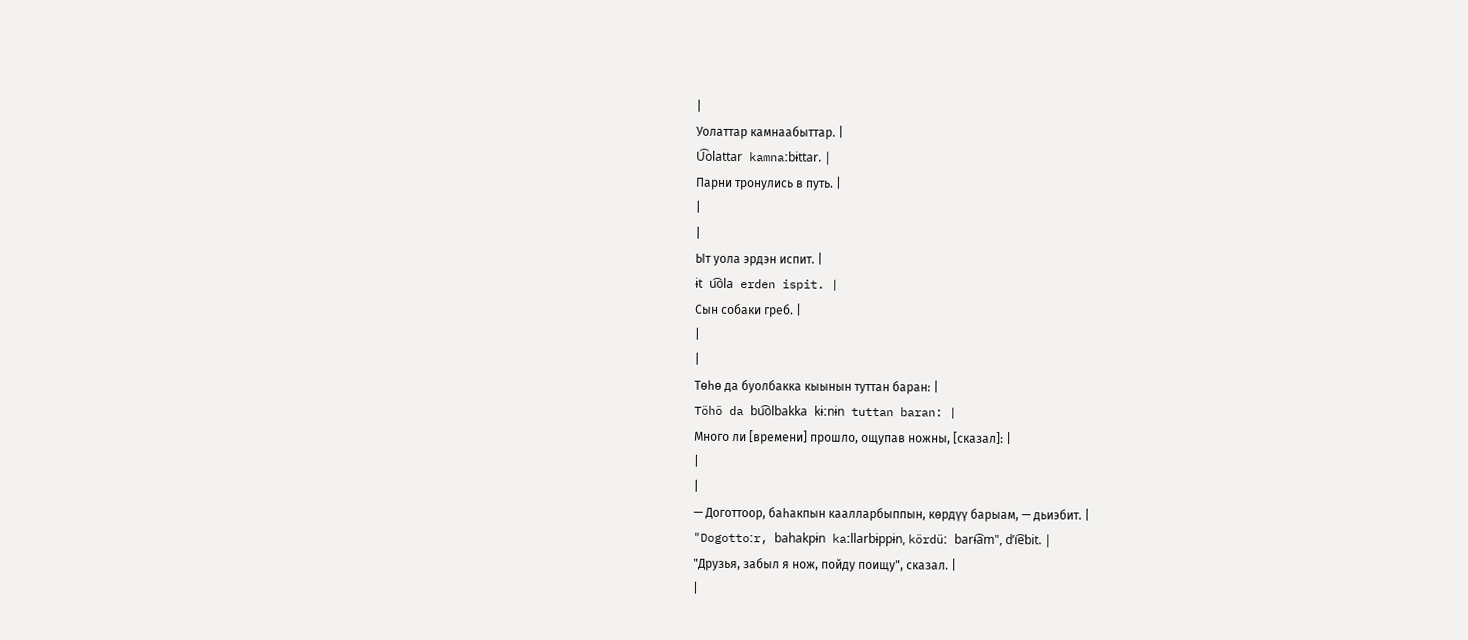|
Уолаттар камнаабыттар. |
U͡olattar kamnaːbɨttar. |
Парни тронулись в путь. |
|
|
Ыт уола эрдэн испит. |
ɨt u͡ola erden ispit. |
Сын собаки греб. |
|
|
Төһө да буолбакка кыынын туттан баран: |
Töhö da bu͡olbakka kɨːnɨn tuttan baran: |
Много ли [времени] прошло, ощупав ножны, [сказал]: |
|
|
— Доготтоор, баһакпын каалларбыппын, көрдүү барыам, — дьиэбит. |
"Dogottoːr, bahakpɨn kaːllarbɨppɨn, kördüː barɨ͡am", dʼi͡ebit. |
"Друзья, забыл я нож, пойду поищу", сказал. |
|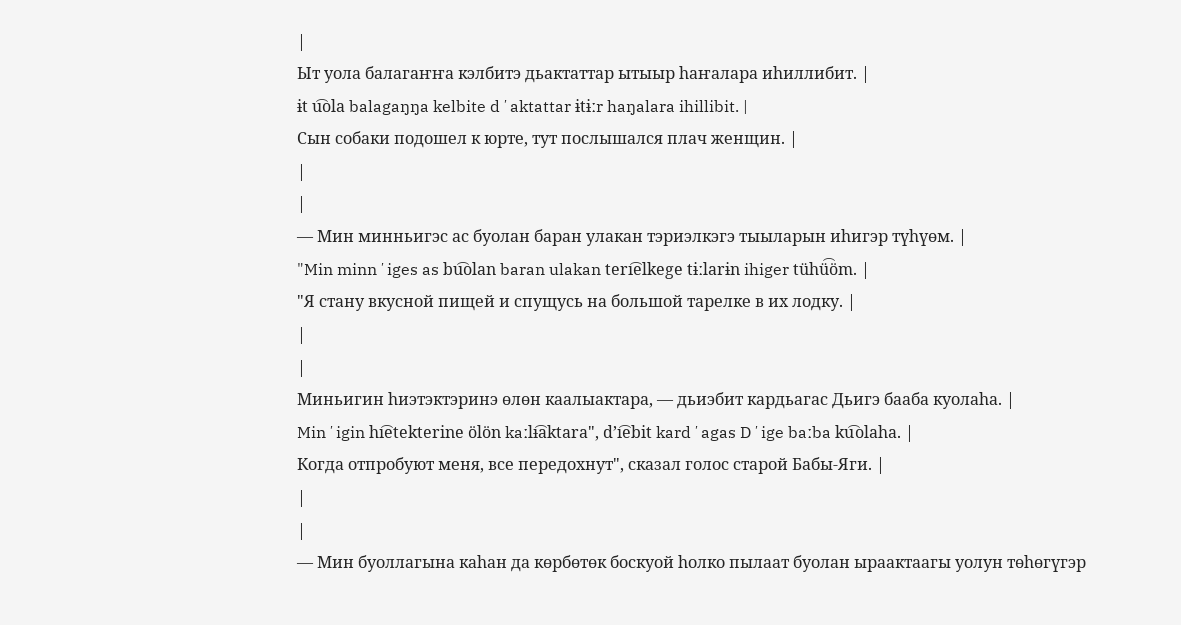|
Ыт уола балагаҥҥа кэлбитэ дьактаттар ытыыр һаҥалара иһиллибит. |
ɨt u͡ola balagaŋŋa kelbite dʼaktattar ɨtɨːr haŋalara ihillibit. |
Сын собаки подошел к юрте, тут послышался плач женщин. |
|
|
— Мин минньигэс ас буолан баран улакан тэриэлкэгэ тыыларын иһигэр түһүөм. |
"Min minnʼiges as bu͡olan baran ulakan teri͡elkege tɨːlarɨn ihiger tühü͡öm. |
"Я стану вкусной пищей и спущусь на большой тарелке в их лодку. |
|
|
Миньигин һиэтэктэринэ өлөн каалыактара, — дьиэбит кардьагас Дьигэ бааба куолаһа. |
Minʼigin hi͡etekterine ölön kaːlɨ͡aktara", dʼi͡ebit kardʼagas Dʼige baːba ku͡olaha. |
Когда отпробуют меня, все передохнут", сказал голос старой Бабы-Яги. |
|
|
— Мин буоллагына каһан да көрбөтөк боскуой һолко пылаат буолан ыраактаагы уолун төһөгүгэр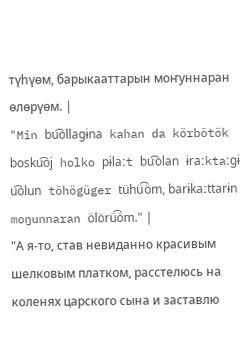түһүөм, барыкааттарын моҥуннаран өлөрүөм. |
"Min bu͡ollagɨna kahan da körbötök bosku͡oj holko pɨlaːt bu͡olan ɨraːktaːgɨ u͡olun töhögüger tühü͡öm, barɨkaːttarɨn moŋunnaran ölörü͡öm." |
"А я-то, став невиданно красивым шелковым платком, расстелюсь на коленях царского сына и заставлю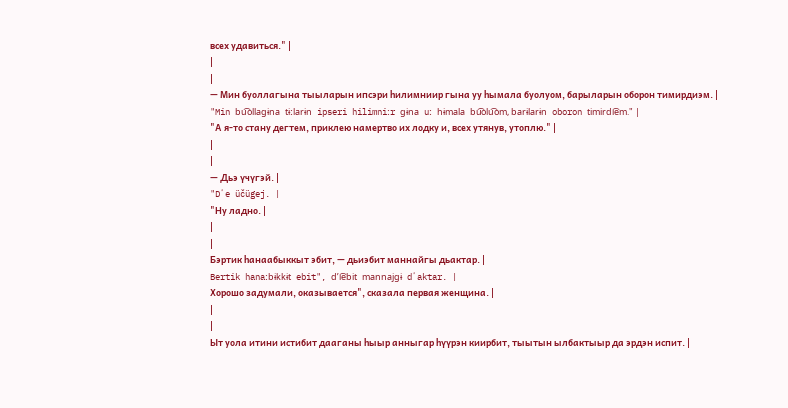всех удавиться." |
|
|
— Мин буоллагына тыыларын ипсэри һилимниир гына уу һымала буолуом, барыларын оборон тимирдиэм. |
"Min bu͡ollagɨna tɨːlarɨn ipseri hilimniːr gɨna uː hɨmala bu͡olu͡om, barɨlarɨn oboron timirdi͡em." |
"А я-то стану дегтем, приклею намертво их лодку и, всех утянув, утоплю." |
|
|
— Дьэ үчүгэй. |
"Dʼe üčügej. |
"Ну ладно. |
|
|
Бэртик һанаабыккыт эбит, — дьиэбит маннайгы дьактар. |
Bertik hanaːbɨkkɨt ebit", dʼi͡ebit mannajgɨ dʼaktar. |
Хорошо задумали, оказывается", сказала первая женщина. |
|
|
Ыт уола итини истибит дааганы һыыр анныгар һүүрэн киирбит, тыытын ылбактыыр да эрдэн испит. |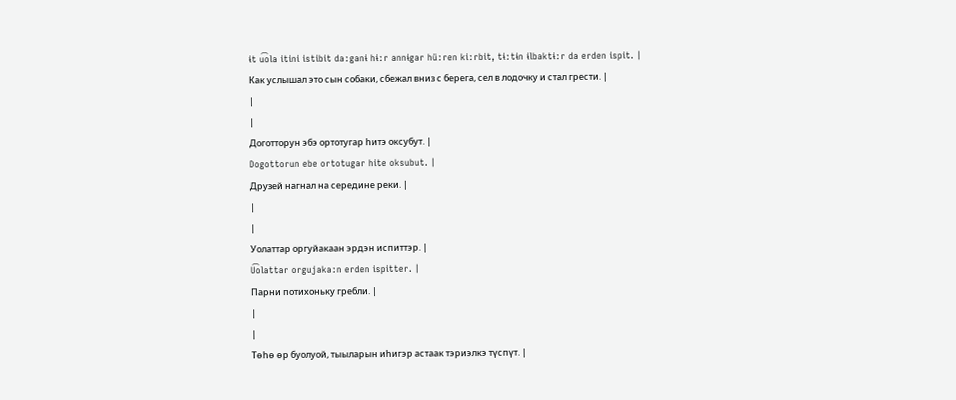ɨt u͡ola itini istibit daːganɨ hɨːr annɨgar hüːren kiːrbit, tɨːtɨn ɨlbaktɨːr da erden ispit. |
Как услышал это сын собаки, сбежал вниз с берега, сел в лодочку и стал грести. |
|
|
Доготторун эбэ ортотугар һитэ оксубут. |
Dogottorun ebe ortotugar hite oksubut. |
Друзей нагнал на середине реки. |
|
|
Уолаттар оргуйакаан эрдэн испиттэр. |
U͡olattar orgujakaːn erden ispitter. |
Парни потихоньку гребли. |
|
|
Төһө өр буолуой, тыыларын иһигэр астаак тэриэлкэ түспүт. |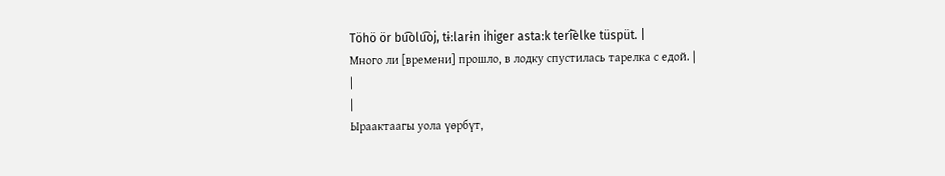Töhö ör bu͡olu͡oj, tɨːlarɨn ihiger astaːk teri͡elke tüspüt. |
Много ли [времени] прошло, в лодку спустилась тарелка с едой. |
|
|
Ыраактаагы уола үөрбүт,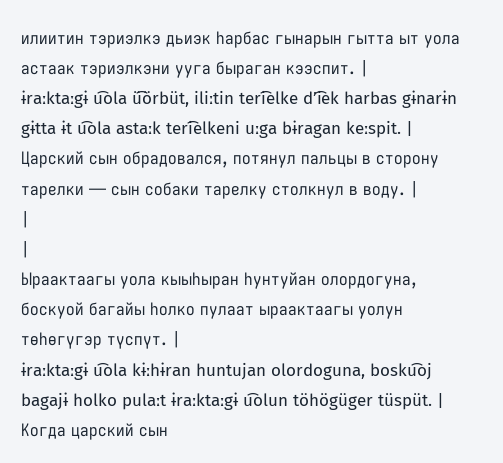илиитин тэриэлкэ дьиэк һарбас гынарын гытта ыт уола астаак тэриэлкэни ууга быраган кээспит. |
ɨraːktaːgɨ u͡ola ü͡örbüt, iliːtin teri͡elke dʼi͡ek harbas gɨnarɨn gɨtta ɨt u͡ola astaːk teri͡elkeni uːga bɨragan keːspit. |
Царский сын обрадовался, потянул пальцы в сторону тарелки — сын собаки тарелку столкнул в воду. |
|
|
Ыраактаагы уола кыыһыран һунтуйан олордогуна, боскуой багайы һолко пулаат ыраактаагы уолун төһөгүгэр түспүт. |
ɨraːktaːgɨ u͡ola kɨːhɨran huntujan olordoguna, bosku͡oj bagajɨ holko pulaːt ɨraːktaːgɨ u͡olun töhögüger tüspüt. |
Когда царский сын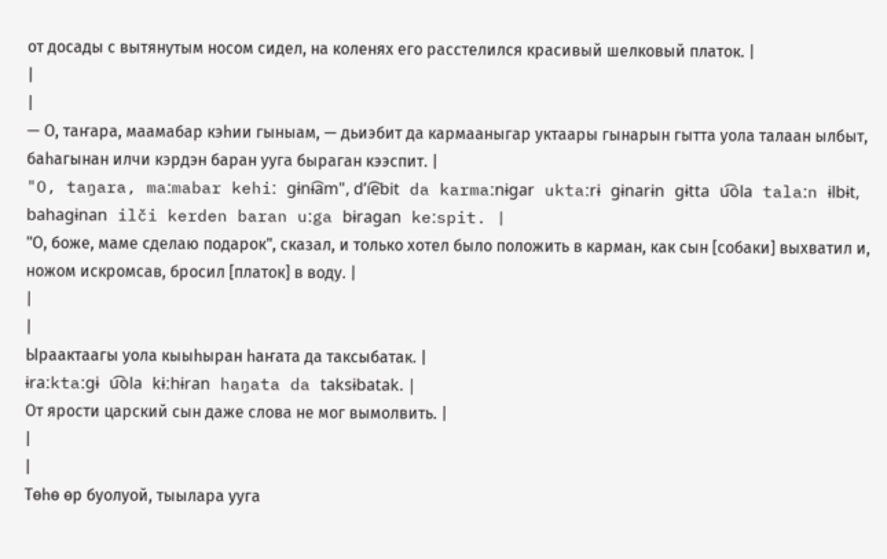от досады с вытянутым носом сидел, на коленях его расстелился красивый шелковый платок. |
|
|
— О, таҥара, маамабар кэһии гыныам, — дьиэбит да кармааныгар уктаары гынарын гытта уола талаан ылбыт, баһагынан илчи кэрдэн баран ууга быраган кээспит. |
"O, taŋara, maːmabar kehiː gɨnɨ͡am", dʼi͡ebit da karmaːnɨgar uktaːrɨ gɨnarɨn gɨtta u͡ola talaːn ɨlbɨt, bahagɨnan ilči kerden baran uːga bɨragan keːspit. |
"О, боже, маме сделаю подарок", сказал, и только хотел было положить в карман, как сын [собаки] выхватил и, ножом искромсав, бросил [платок] в воду. |
|
|
Ыраактаагы уола кыыһыран һаҥата да таксыбатак. |
ɨraːktaːgɨ u͡ola kɨːhɨran haŋata da taksɨbatak. |
От ярости царский сын даже слова не мог вымолвить. |
|
|
Төһө өр буолуой, тыылара ууга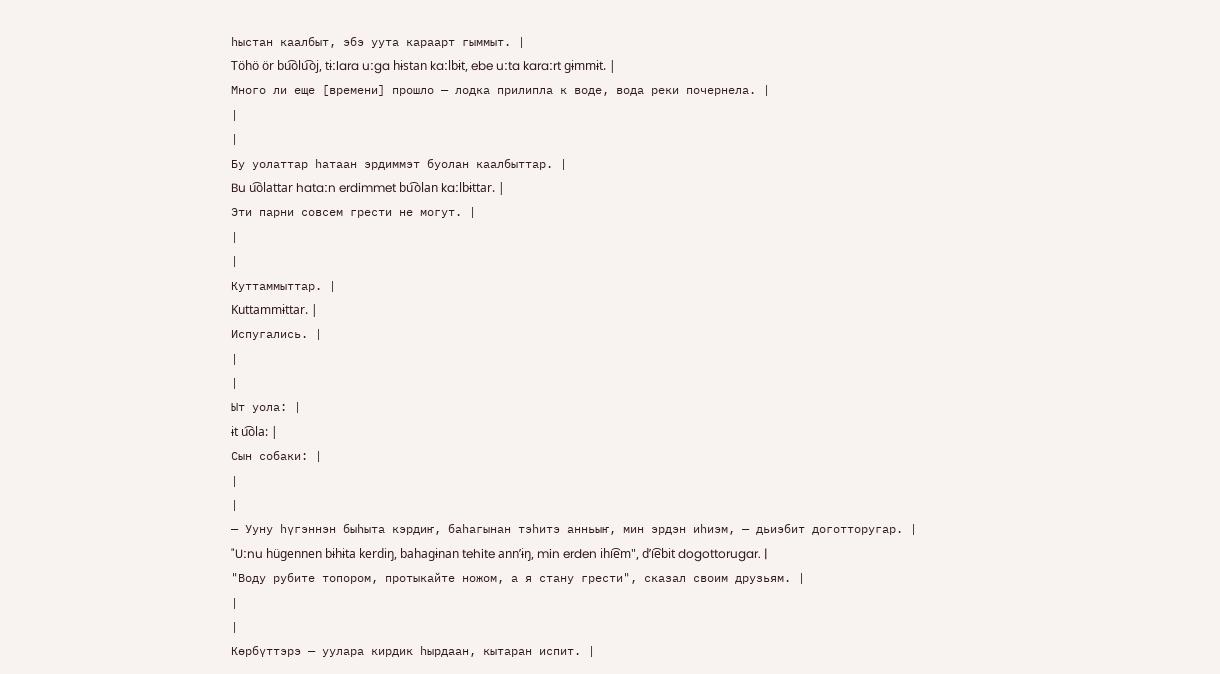һыстан каалбыт, эбэ уута караарт гыммыт. |
Töhö ör bu͡olu͡oj, tɨːlara uːga hɨstan kaːlbɨt, ebe uːta karaːrt gɨmmɨt. |
Много ли еще [времени] прошло — лодка прилипла к воде, вода реки почернела. |
|
|
Бу уолаттар һатаан эрдиммэт буолан каалбыттар. |
Bu u͡olattar hataːn erdimmet bu͡olan kaːlbɨttar. |
Эти парни совсем грести не могут. |
|
|
Куттаммыттар. |
Kuttammɨttar. |
Испугались. |
|
|
Ыт уола: |
ɨt u͡ola: |
Сын собаки: |
|
|
— Ууну һүгэннэн быһыта кэрдиҥ, баһагынан тэһитэ анньыҥ, мин эрдэн иһиэм, — дьиэбит доготторугар. |
"Uːnu hügennen bɨhɨta kerdiŋ, bahagɨnan tehite annʼɨŋ, min erden ihi͡em", dʼi͡ebit dogottorugar. |
"Воду рубите топором, протыкайте ножом, а я стану грести", сказал своим друзьям. |
|
|
Көрбүттэрэ — уулара кирдик һырдаан, кытаран испит. |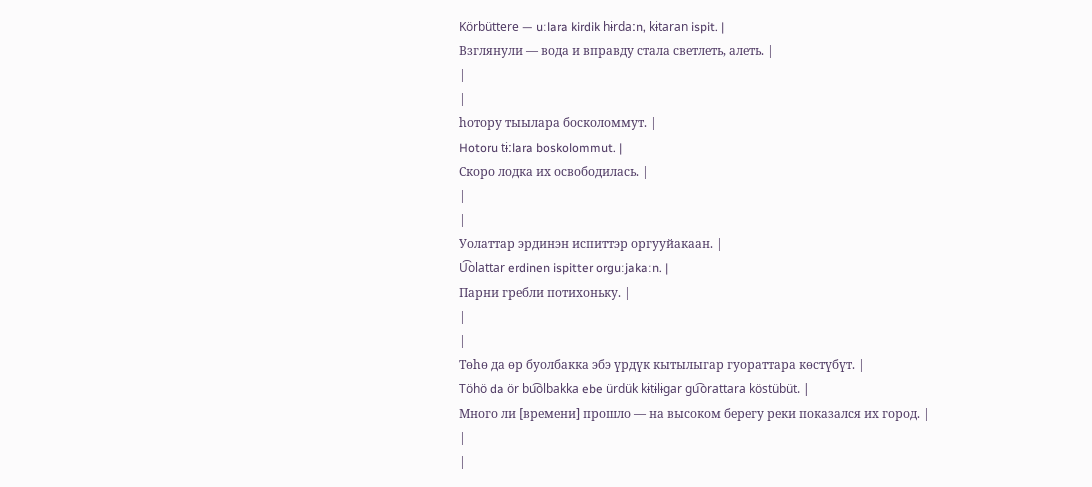Körbüttere — uːlara kirdik hɨrdaːn, kɨtaran ispit. |
Взглянули — вода и вправду стала светлеть, алеть. |
|
|
һотору тыылара босколоммут. |
Hotoru tɨːlara boskolommut. |
Скоро лодка их освободилась. |
|
|
Уолаттар эрдинэн испиттэр оргууйакаан. |
U͡olattar erdinen ispitter orguːjakaːn. |
Парни гребли потихоньку. |
|
|
Төһө да өр буолбакка эбэ үрдүк кытылыгар гуораттара көстүбүт. |
Töhö da ör bu͡olbakka ebe ürdük kɨtɨlɨgar gu͡orattara köstübüt. |
Много ли [времени] прошло — на высоком берегу реки показался их город. |
|
|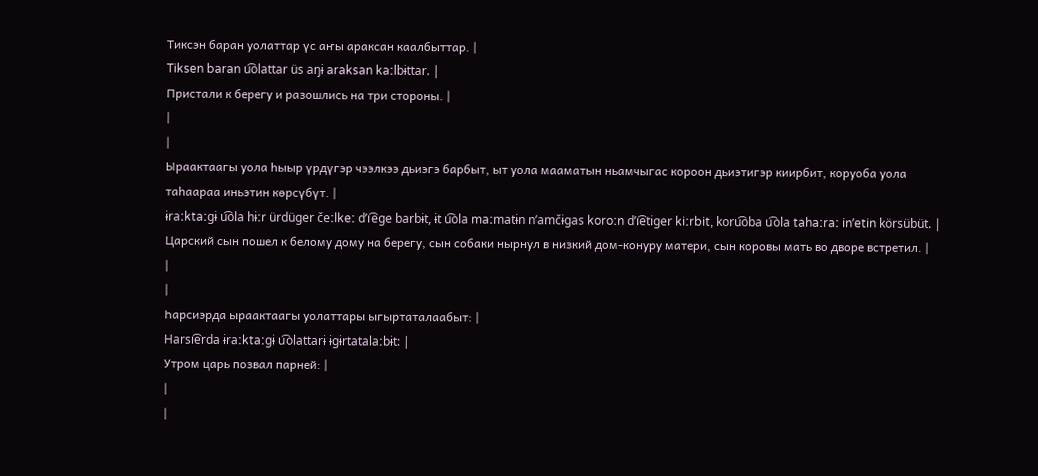Тиксэн баран уолаттар үс аҥы араксан каалбыттар. |
Tiksen baran u͡olattar üs aŋɨ araksan kaːlbɨttar. |
Пристали к берегу и разошлись на три стороны. |
|
|
Ыраактаагы уола һыыр үрдүгэр чээлкээ дьиэгэ барбыт, ыт уола мааматын ньамчыгас короон дьиэтигэр киирбит, коруоба уола таһаараа иньэтин көрсүбүт. |
ɨraːktaːgɨ u͡ola hɨːr ürdüger čeːlkeː dʼi͡ege barbɨt, ɨt u͡ola maːmatɨn nʼamčɨgas koroːn dʼi͡etiger kiːrbit, koru͡oba u͡ola tahaːraː inʼetin körsübüt. |
Царский сын пошел к белому дому на берегу, сын собаки нырнул в низкий дом-конуру матери, сын коровы мать во дворе встретил. |
|
|
Һарсиэрда ыраактаагы уолаттары ыгыртаталаабыт: |
Harsi͡erda ɨraːktaːgɨ u͡olattarɨ ɨgɨrtatalaːbɨt: |
Утром царь позвал парней: |
|
|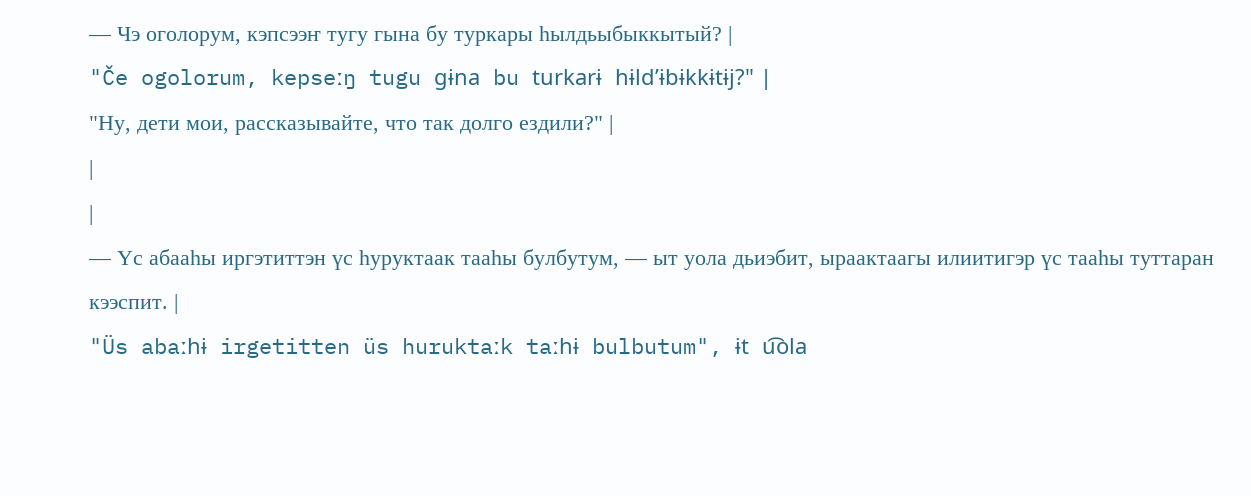— Чэ оголорум, кэпсээҥ тугу гына бу туркары һылдьыбыккытый? |
"Če ogolorum, kepseːŋ tugu gɨna bu turkarɨ hɨldʼɨbɨkkɨtɨj?" |
"Ну, дети мои, рассказывайте, что так долго ездили?" |
|
|
— Үс абааһы иргэтиттэн үс һуруктаак тааһы булбутум, — ыт уола дьиэбит, ыраактаагы илиитигэр үс тааһы туттаран кээспит. |
"Üs abaːhɨ irgetitten üs huruktaːk taːhɨ bulbutum", ɨt u͡ola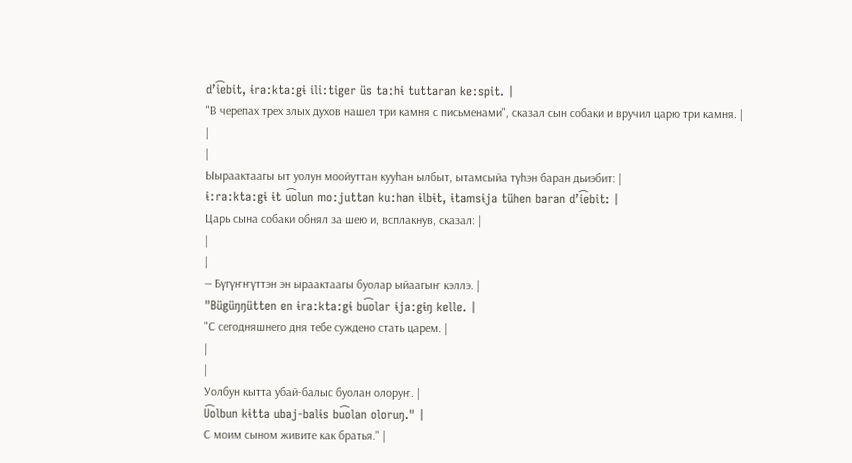dʼi͡ebit, ɨraːktaːgɨ iliːtiger üs taːhɨ tuttaran keːspit. |
"В черепах трех злых духов нашел три камня с письменами", сказал сын собаки и вручил царю три камня. |
|
|
Ыыраактаагы ыт уолун моойуттан кууһан ылбыт, ытамсыйа түһэн баран дьиэбит: |
ɨːraːktaːgɨ ɨt u͡olun moːjuttan kuːhan ɨlbɨt, ɨtamsɨja tühen baran dʼi͡ebit: |
Царь сына собаки обнял за шею и, всплакнув, сказал: |
|
|
— Бүгүҥҥүттэн эн ыраактаагы буолар ыйаагыҥ кэллэ. |
"Bügüŋŋütten en ɨraːktaːgɨ bu͡olar ɨjaːgɨŋ kelle. |
"С сегодняшнего дня тебе суждено стать царем. |
|
|
Уолбун кытта убай-балыс буолан олоруҥ. |
U͡olbun kɨtta ubaj-balɨs bu͡olan oloruŋ." |
С моим сыном живите как братья." |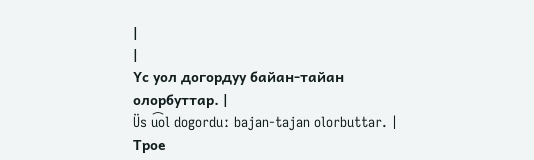|
|
Үс уол догордуу байан-тайан олорбуттар. |
Üs u͡ol dogorduː bajan-tajan olorbuttar. |
Трое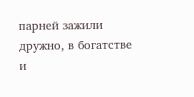парней зажили дружно, в богатстве и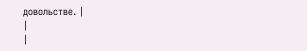довольстве. |
|
|